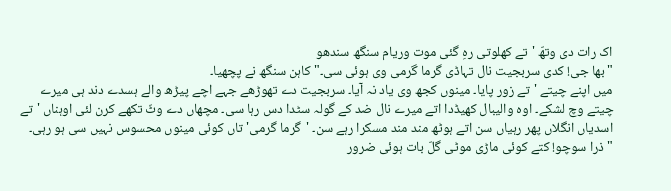اک رات دی وتھّ 'تے کھلوتی رہِ گئی موت وریام سنگھ سندھو
"بھا جی! کدی سربجیت نال تہاڈی گرما گرمی وی ہوئی سی۔" کاہن سنگھ نے پچھیا۔
میں اپنے چیتے 'تے زور پایا۔ مینوں کجھ وی یاد نہ آیا۔ سربجیت دے تھوڑھے جہے اچے پیڑھ والے ہسدے دند ہی میرے چیتے وچ لشکے۔ اوہ والیبال کھیڈدا اتے میرے نال ضد کے گولہ سٹدا دس رہا سی۔ مچھاں دے وٹّ تکھے کرن لئی اوہناں 'تے اسدیاں انگلاں پھر رہیاں سن اتے ہوٹھ مند مند مسکرا رہے سن۔ 'گرما گرمی' تاں کوئی مینوں محسوس نہیں سی ہو رہی۔
"ذرا سوچو! کتے کوئی ماڑی موٹی گلّ بات ہوئی ضرور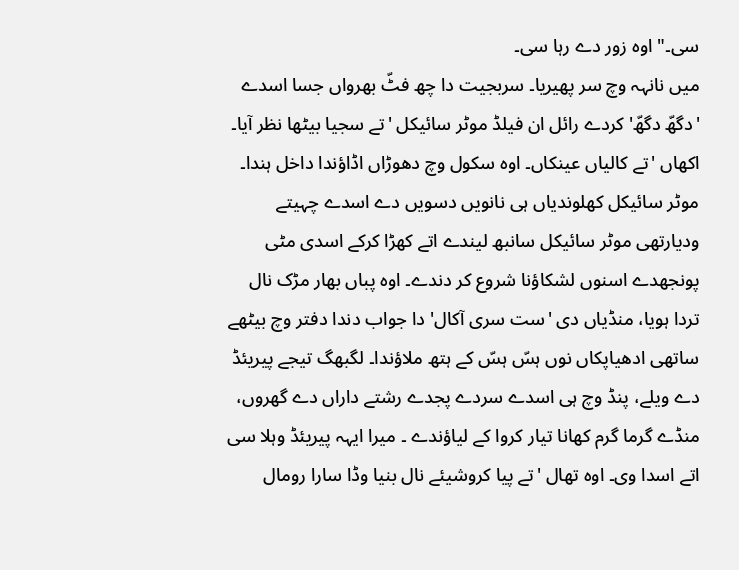سی۔" اوہ زور دے رہا سی۔
میں نانہہ وچ سر پھیریا۔ سربجیت دا چھ فٹّ بھرواں جسا اسدے 'دگھّ دگھّ' کردے رائل ان فیلڈ موٹر سائیکل 'تے سجیا بیٹھا نظر آیا۔ اکھاں 'تے کالیاں عینکاں۔ اوہ سکول وچ دھوڑاں اڈاؤندا داخل ہندا۔ موٹر سائیکل کھلوندیاں ہی نانویں دسویں دے اسدے چہیتے ودیارتھی موٹر سائیکل سانبھ لیندے اتے کھڑا کرکے اسدی مٹی پونجھدے اسنوں لشکاؤنا شروع کر دندے۔ اوہ پباں بھار مڑک نال تردا ہویا، منڈیاں دی 'ست سری آکال' دا جواب دندا دفتر وچ بیٹھے ساتھی ادھیاپکاں نوں ہسّ ہسّ کے ہتھ ملاؤندا۔ لگبھگ تیجے پیریئڈ دے ویلے، پنڈ وچ ہی اسدے سردے پجدے رشتے داراں دے گھروں، منڈے گرما گرم کھانا تیار کروا کے لیاؤندے ۔ میرا ایہہ پیریئڈ وہلا سی اتے اسدا وی۔ اوہ تھال 'تے پیا کروشیئے نال بنیا وڈا سارا رومال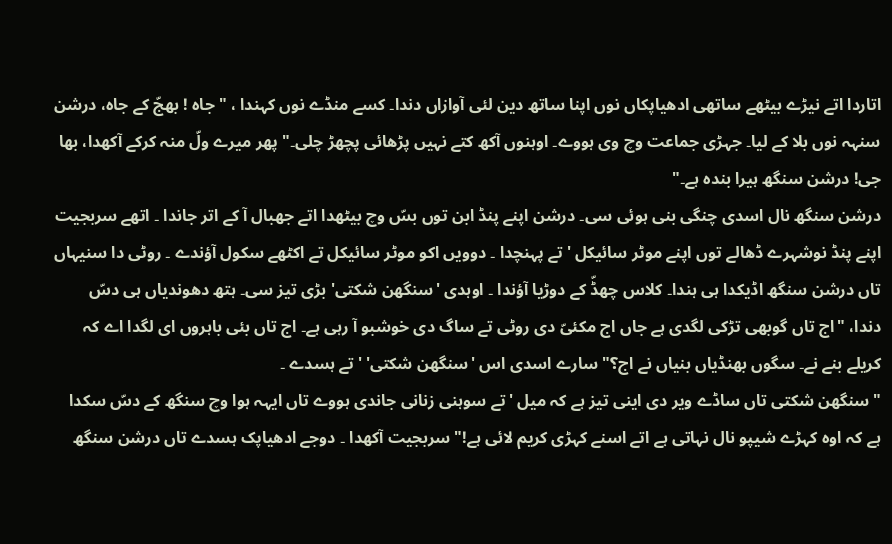اتاردا اتے نیڑے بیٹھے ساتھی ادھیاپکاں نوں اپنا ساتھ دین لئی آوازاں دندا۔ کسے منڈے نوں کہندا ، "جاہ ! بھجّ کے جاہ، درشن سنہہ نوں بلا کے لیا۔ جہڑی جماعت وچ وی ہووے۔ اوہنوں آکھ کتے نہیں پڑھائی پچھڑ چلی۔" پھر میرے ولّ منہ کرکے آکھدا، بھا جی! درشن سنگھ ہیرا بندہ ہے۔"
درشن سنگھ نال اسدی چنگی بنی ہوئی سی۔ درشن اپنے پنڈ ابن توں بسّ وچ بیٹھدا اتے جھبال آ کے اتر جاندا ۔ اتھے سربجیت اپنے پنڈ نوشہرے ڈھالے توں اپنے موٹر سائیکل 'تے پہنچدا ۔ دوویں اکو موٹر سائیکل تے اکٹھے سکول آؤندے ۔ روٹی دا سنیہاں تاں درشن سنگھ اڈیکدا ہی ہندا۔ کلاس چھڈّ کے دوڑیا آؤندا ۔ اوہدی 'سنگھن شکتی' بڑی تیز سی۔ ہتھ دھوندیاں ہی دسّ دندا، "اج تاں گوبھی تڑکی لگدی ہے جاں اج مکئیّ دی روٹی تے ساگ دی خوشبو آ رہی ہے۔ اج تاں بئی باہروں ای لگدا اے کہ کریلے بنے نے۔ سگوں بھنڈیاں بنیاں نے اج؟" سارے اسدی اس 'سنگھن شکتی' 'تے ہسدے ۔
"سنگھن شکتی تاں ساڈے ویر دی اینی تیز ہے کہ میل 'تے سوہنی زنانی جاندی ہووے تاں ایہہ ہوا وچ سنگھ کے دسّ سکدا ہے کہ اوہ کہڑے شیپو نال نہاتی ہے اتے اسنے کہڑی کریم لائی ہے!" سربجیت آکھدا ۔ دوجے ادھیاپک ہسدے تاں درشن سنگھ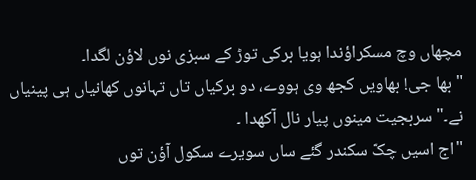مچھاں وچ مسکراؤندا ہویا برکی توڑ کے سبزی نوں لاؤن لگدا۔
"بھا جی! بھاویں کجھ وی ہووے، دو برکیاں تاں تہانوں کھانیاں ہی پینیاں نے۔" سربجیت مینوں پیار نال آکھدا ۔
"اج اسیں چکّ سکندر گئے ساں سویرے سکول آؤن توں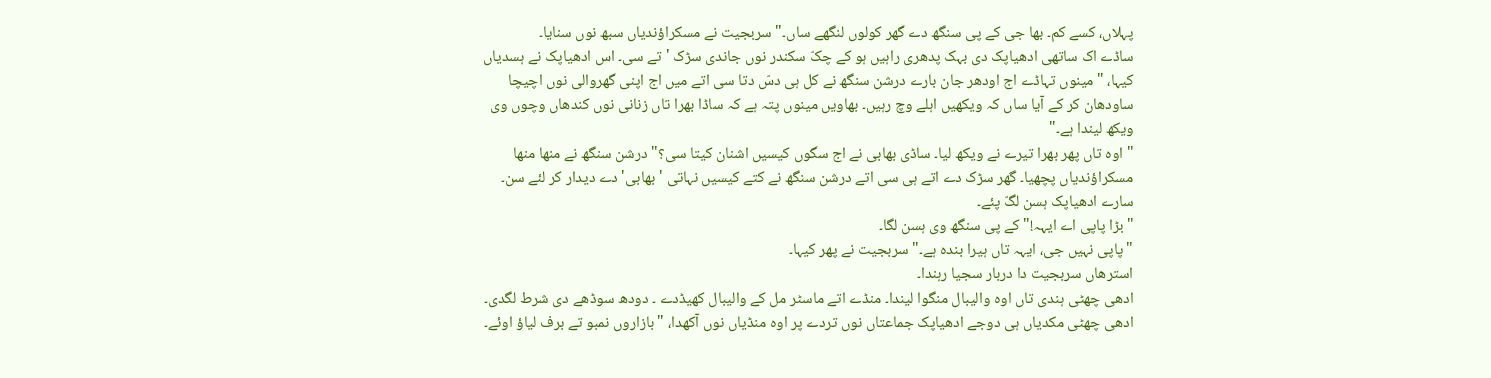پہلاں، کسے کم۔ بھا جی کے پی سنگھ دے گھر کولوں لنگھے ساں۔" سربجیت نے مسکراؤندیاں سبھ نوں سنایا۔
ساڈے اک ساتھی ادھیاپک دی بہک پدھری راہیں ہو کے چکّ سکندر نوں جاندی سڑک 'تے سی۔ اس ادھیاپک نے ہسدیاں کیہا، "مینوں تہاڈے اج اودھر جان بارے درشن سنگھ نے کل ہی دسّ دتا سی اتے میں اج اپنی گھروالی نوں اچیچا ساودھان کر کے آیا ساں کہ ویکھیں اہلے وچ رہیں۔ بھاویں مینوں پتہ ہے کہ ساڈا بھرا تاں زنانی نوں کندھاں وچوں وی ویکھ لیندا ہے۔"
" اوہ تاں پھر بھرا تیرے نے ویکھ لیا۔ ساڈی بھابی نے اج سگوں کیسیں اشنان کیتا سی؟" درشن سنگھ نے منھا منھا مسکراؤندیاں پچھیا۔ گھر سڑک دے اتے ہی سی اتے درشن سنگھ نے کتے کیسیں نہاتی 'بھابی' دے دیدار کر لئے سن۔ سارے ادھیاپک ہسن لگّ پئے۔
"بڑا پاپی اے ایہہ!" کے پی سنگھ وی ہسن لگا۔
"پاپی نہیں جی، ایہہ تاں ہیرا بندہ ہے۔" سربجیت نے پھر کیہا۔
استرھاں سربجیت دا دربار سجیا رہندا۔
ادھی چھٹی ہندی تاں اوہ والیبال منگوا لیندا۔ منڈے اتے ماسٹر مل کے والیبال کھیڈدے ۔ دودھ سوڈھے دی شرط لگدی۔ ادھی چھٹی مکدیاں ہی دوجے ادھیاپک جماعتاں نوں تردے پر اوہ منڈیاں نوں آکھدا، "بازاروں نمبو تے برف لیاؤ اوئے۔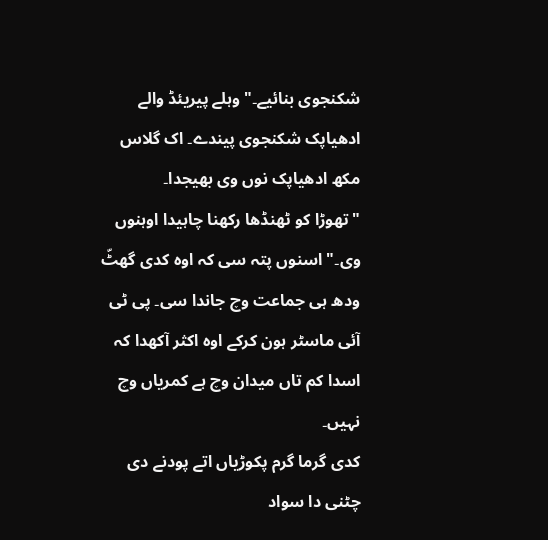شکنجوی بنائیے۔" وہلے پیریئڈ والے ادھیاپک شکنجوی پیندے۔ اک گلاس مکھ ادھیاپک نوں وی بھیجدا۔
"تھوڑا کو ٹھنڈھا رکھنا چاہیدا اوہنوں وی۔" اسنوں پتہ سی کہ اوہ کدی گھٹّ ودھ ہی جماعت وچ جاندا سی۔ پی ٹی آئی ماسٹر ہون کرکے اوہ اکثر آکھدا کہ اسدا کم تاں میدان وچ ہے کمریاں وچ نہیں۔
کدی گرما گرم پکوڑیاں اتے پودنے دی چٹنی دا سواد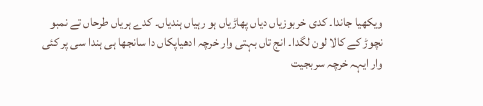ویکھیا جاندا۔ کدی خربوزیاں دیاں پھاڑیاں ہو رہیاں ہندیاں۔ کدے ہریاں طرحاں تے نمبو نچوڑ کے کالا لون لگدا۔ انج تاں بہتی وار خرچہ ادھیاپکاں دا سانجھا ہی ہندا سی پر کئی وار ایہہ خرچہ سربجیت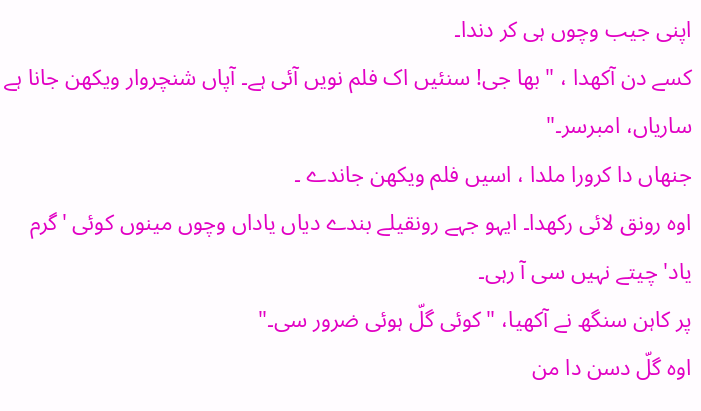اپنی جیب وچوں ہی کر دندا۔
کسے دن آکھدا ، "بھا جی! سنئیں اک فلم نویں آئی ہے۔ آپاں شنچروار ویکھن جانا ہے ساریاں، امبرسر۔"
جنھاں دا کرورا ملدا ، اسیں فلم ویکھن جاندے ۔
اوہ رونق لائی رکھدا۔ ایہو جہے رونقیلے بندے دیاں یاداں وچوں مینوں کوئی 'گرم یاد' چیتے نہیں سی آ رہی۔
پر کاہن سنگھ نے آکھیا، "کوئی گلّ ہوئی ضرور سی۔"
اوہ گلّ دسن دا من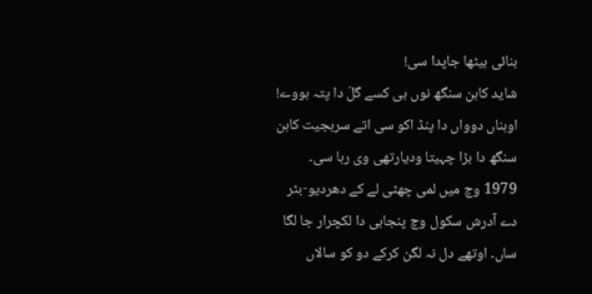بنائی بیٹھا جاپدا سی!
شاید کاہن سنگھ نوں ہی کسے گلّ دا پتہ ہووے! اوہناں دوواں دا پنڈ اکو سی اتے سربجیت کاہن سنگھ دا بڑا چہیتا ودیارتھی وی رہا سی۔
1979 وچ میں لمی چھٹی لے کے دھردیو-بٹر دے آدرش سکول وچ پنجابی دا لکچرار جا لگا ساں۔ اوتھے دل نہ لگن کرکے دو کو سالاں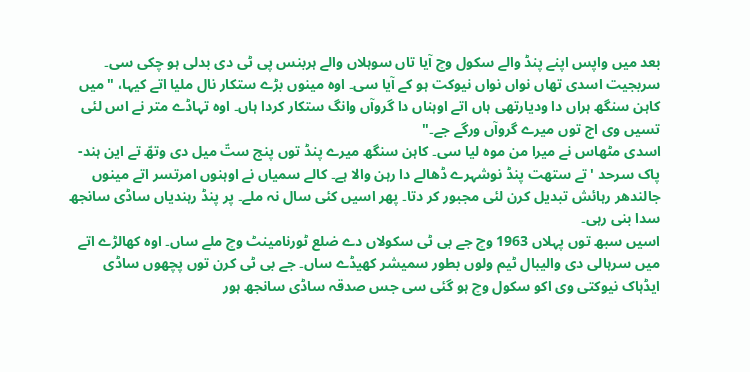بعد میں واپس اپنے پنڈ والے سکول وچ آیا تاں سوہلاں والے ہربنس پی ٹی دی بدلی ہو چکی سی۔ سربجیت اسدی تھاں نواں نواں نیوکت ہو کے آیا سی۔ اوہ مینوں بڑے ستکار نال ملیا اتے کیہا، "میں کاہن سنگھ ہراں دا ودیارتھی ہاں اتے اوہناں دا گروآں وانگ ستکار کردا ہاں۔ اوہ تہاڈے متر نے اس لئی تسیں وی اج توں میرے گروآں ورگے جے۔"
اسدی مٹھاس نے میرا من موہ لیا سی۔ کاہن سنگھ میرے پنڈ توں پنج ستّ میل دی وتھّ تے این ہند-پاک سرحد 'تے ستھت پنڈ نوشہرے ڈھالے دا رہن والا ہے۔ کالے سمیاں نے اوہنوں امرتسر اتے مینوں جالندھر رہائش تبدیل کرن لئی مجبور کر دتا۔ پھر اسیں کئی سال نہ ملے۔ پر پنڈ رہندیاں ساڈی سانجھ سدا بنی رہی۔
اسیں سبھ توں پہلاں 1963 وچ جے بی ٹی سکولاں دے ضلع ٹورنامینٹ وچ ملے ساں۔ اوہ کھالڑے اتے میں سرہالی دی والیبال ٹیم ولوں بطور سمیشر کھیڈے ساں۔ جے بی ٹی کرن توں پچھوں ساڈی ایڈہاک نیوکتی وی اکو سکول وچ ہو گئی سی جس صدقہ ساڈی سانجھ ہور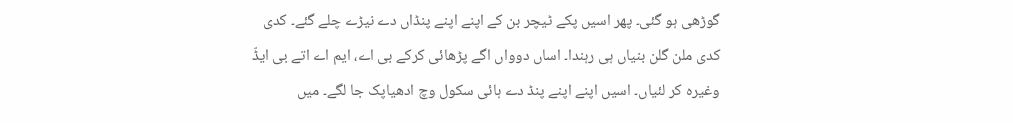گوڑھی ہو گئی۔ پھر اسیں پکے ٹیچر بن کے اپنے اپنے پنڈاں دے نیڑے چلے گئے۔ کدی کدی ملن گلن بنیاں ہی رہندا۔ اساں دوواں اگے پڑھائی کرکے بی اے، ایم اے اتے بی ایڈّ وغیرہ کر لئیاں۔ اسیں اپنے اپنے پنڈ دے ہائی سکول وچ ادھیاپک جا لگے۔ میں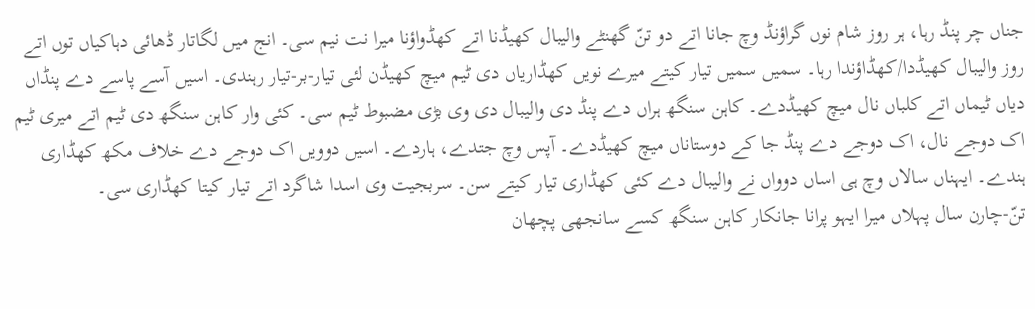جناں چر پنڈ رہا، ہر روز شام نوں گراؤنڈ وچ جانا اتے دو تنّ گھنٹے والیبال کھیڈنا اتے کھڈواؤنا میرا نت نیم سی۔ انج میں لگاتار ڈھائی دہاکیاں توں اتے روز والیبال کھیڈدا/کھڈاؤندا رہا۔ سمیں سمیں تیار کیتے میرے نویں کھڈاریاں دی ٹیم میچ کھیڈن لئی تیار-بر-تیار رہندی۔ اسیں آسے پاسے دے پنڈاں دیاں ٹیماں اتے کلباں نال میچ کھیڈدے۔ کاہن سنگھ ہراں دے پنڈ دی والیبال دی وی بڑی مضبوط ٹیم سی۔ کئی وار کاہن سنگھ دی ٹیم اتے میری ٹیم اک دوجے نال، اک دوجے دے پنڈ جا کے دوستاناں میچ کھیڈدے۔ آپس وچ جتدے، ہاردے۔ اسیں دوویں اک دوجے دے خلاف مکھ کھڈاری ہندے۔ ایہناں سالاں وچ ہی اساں دوواں نے والیبال دے کئی کھڈاری تیار کیتے سن۔ سربجیت وی اسدا شاگرد اتے تیار کیتا کھڈاری سی۔
تنّ-چارن سال پہلاں میرا ایہو پرانا جانکار کاہن سنگھ کسے سانجھی پچھان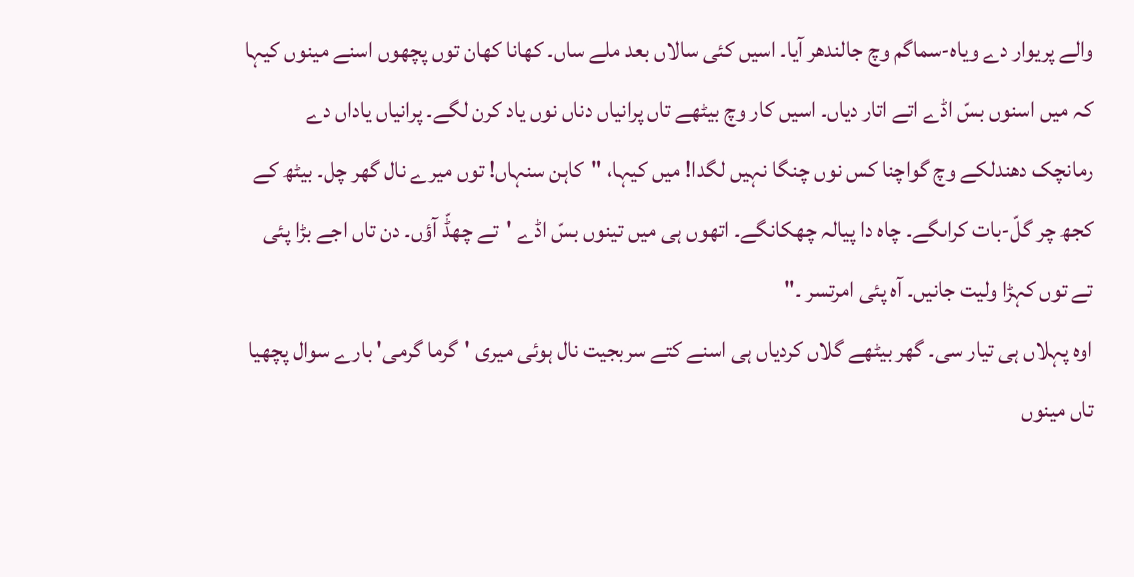والے پریوار دے ویاہ-سماگم وچ جالندھر آیا۔ اسیں کئی سالاں بعد ملے ساں۔ کھانا کھان توں پچھوں اسنے مینوں کیہا کہ میں اسنوں بسّ اڈے اتے اتار دیاں۔ اسیں کار وچ بیٹھے تاں پرانیاں دناں نوں یاد کرن لگے۔ پرانیاں یاداں دے رمانچک دھندلکے وچ گواچنا کس نوں چنگا نہیں لگدا! میں کیہا، "کاہن سنہاں! توں میرے نال گھر چل۔ بیٹھ کے کجھ چر گلّ-بات کراںگے۔ چاہ دا پیالہ چھکانگے۔ اتھوں ہی میں تینوں بسّ اڈے 'تے چھڈّ آؤں۔ دن تاں اجے بڑا پئی تے توں کہڑا ولیت جانیں۔ آہ پئی امرتسر ۔"
اوہ پہلاں ہی تیار سی۔ گھر بیٹھے گلاں کردیاں ہی اسنے کتے سربجیت نال ہوئی میری 'گرما گرمی' بارے سوال پچھیا تاں مینوں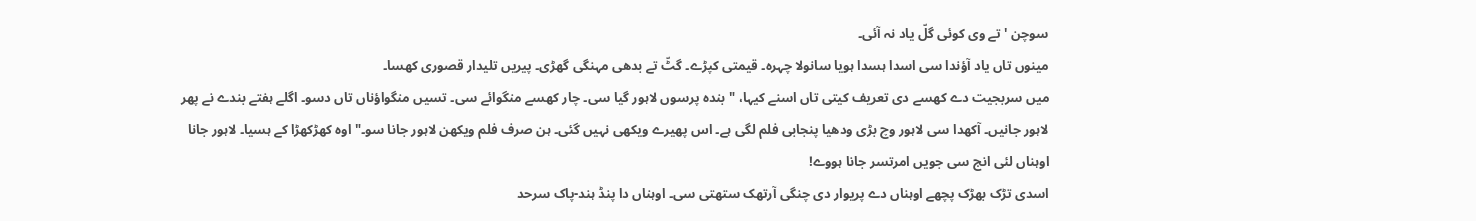سوچن 'تے وی کوئی گلّ یاد نہ آئی۔
مینوں تاں یاد آؤندا سی اسدا ہسدا ہویا سانولا چہرہ۔ قیمتی کپڑے۔ گٹّ تے بدھی مہنگی گھڑی۔ پیریں تلیدار قصوری کھسا۔
میں سربجیت دے کھسے دی تعریف کیتی تاں اسنے کیہا، "بندہ پرسوں لاہور گیا سی۔ چار کھسے منگوائے سی۔ تسیں منگواؤناں تاں دسو۔ اگلے ہفتے بندے نے پھر لاہور جانیں۔ آکھدا سی لاہور وچ بڑی ودھیا پنجابی فلم لگی ہے۔ اس پھیرے ویکھی نہیں گئی۔ ہن صرف فلم ویکھن لاہور جانا سو۔" اوہ کھڑکھڑا کے ہسیا۔ لاہور جانا اوہناں لئی انج سی جویں امرتسر جانا ہووے!
اسدی تڑک بھڑک پچھے اوہناں دے پریوار دی چنگی آرتھک ستھتی سی۔ اوہناں دا پنڈ ہند-پاک سرحد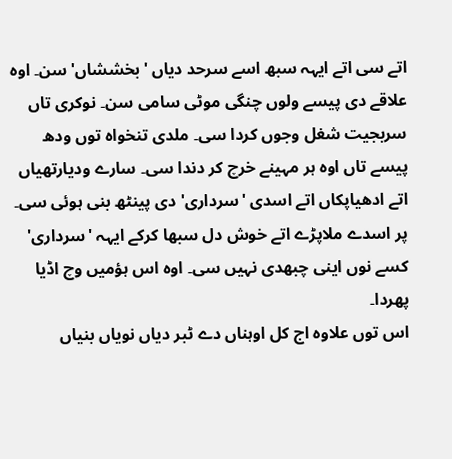اتے سی اتے ایہہ سبھ اسے سرحد دیاں 'بخششاں' سن۔ اوہ علاقے دی پیسے ولوں چنگی موٹی سامی سن۔ نوکری تاں سربجیت شغل وجوں کردا سی۔ ملدی تنخواہ توں ودھ پیسے تاں اوہ ہر مہینے خرچ کر دندا سی۔ سارے ودیارتھیاں اتے ادھیاپکاں اتے اسدی 'سرداری' دی پینٹھ بنی ہوئی سی۔ پر اسدے ملاپڑے اتے خوش دل سبھا کرکے ایہہ 'سرداری' کسے نوں اینی چبھدی نہیں سی۔ اوہ اس ہؤمیں وچ اڈیا پھردا۔
اس توں علاوہ اج کل اوہناں دے ٹبر دیاں نویاں بنیاں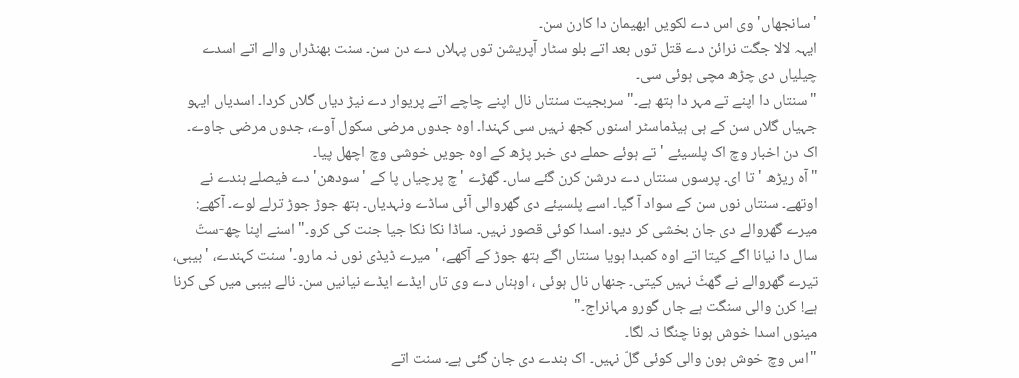'سانجھاں' وی اس دے لکویں ابھیمان دا کارن سن۔
ایہہ لالا جگت نرائن دے قتل توں بعد اتے بلو سٹار آپریشن توں پہلاں دے دن سن۔ سنت بھنڈراں والے اتے اسدے چیلیاں دی چڑھ مچی ہوئی سی۔
"سنتاں دا اپنے تے مہر دا ہتھ ہے۔" سربجیت سنتاں نال اپنے چاچے اتے پریوار دے نیڑ دیاں گلاں کردا۔ اسدیاں ایہو جہیاں گلاں سن کے ہی ہیڈماسٹر اسنوں کجھ نہیں سی کہندا۔ اوہ جدوں مرضی سکول آوے، جدوں مرضی جاوے۔
اک دن اخبار وچ اک پلسیئے 'تے ہوئے حملے دی خبر پڑھ کے اوہ جویں خوشی وچ اچھل پیا۔
"آہ ریڑھ 'تا ای۔ پرسوں سنتاں دے درشن کرن گئے ساں۔ گھڑے 'چ پرچیاں پا کے 'سودھن' دے فیصلے ہندے نے اوتھے۔ سنتاں نوں سن کے سواد آ گیا۔ اسے پلسیئے دی گھروالی آئی ساڈے ونہدیاں۔ ہتھ جوڑ جوڑ ترلے لوے۔ آکھے: میرے گھروالے دی جان بخشی کر دیو۔ اسدا کوئی قصور نہیں۔ ساڈا نکا نکا جیا جنت کی کرو۔" اسنے اپنا چھ-ستّ سال دا نیانا اگے کیتا اتے اوہ کمبدا ہویا سنتاں اگے ہتھ جوڑ کے آکھے، 'میرے ڈیڈی نوں نہ مارو۔' سنت کہندے، 'بیبی، تیرے گھروالے نے گھٹّ نہیں کیتی۔ جنھاں نال ہوئی ، اوہناں دے وی تاں ایڈے ایڈے نیانیں سن۔ نالے بیبی میں کی کرنا ہے! کرن والی سنگت ہے جاں گورو مہانراج۔"
مینوں اسدا خوش ہونا چنگا نہ لگا۔
"اس وچ خوش ہون والی کوئی گلّ نہیں۔ اک بندے دی جان گئی ہے۔ سنت اتے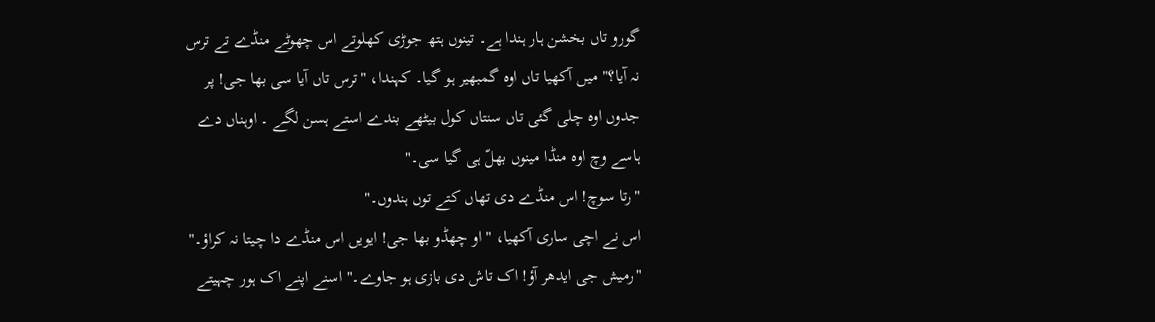گورو تاں بخشن ہار ہندا ہے۔ تینوں ہتھ جوڑی کھلوتے اس چھوٹے منڈے تے ترس نہ آیا؟" میں آکھیا تاں اوہ گمبھیر ہو گیا۔ کہندا، "ترس تاں آیا سی بھا جی! پر جدوں اوہ چلی گئی تاں سنتاں کول بیٹھے بندے استے ہسن لگے ۔ اوہناں دے ہاسے وچ اوہ منڈا مینوں بھلّ ہی گیا سی۔"
"رتا سوچ! اس منڈے دی تھاں کتے توں ہندوں۔"
اس نے اچی ساری آکھیا، "او چھڈو بھا جی! ایویں اس منڈے دا چیتا نہ کراؤ۔"
"رمیش جی ایدھر آؤ! اک تاش دی بازی ہو جاوے۔" اسنے اپنے اک ہور چہیتے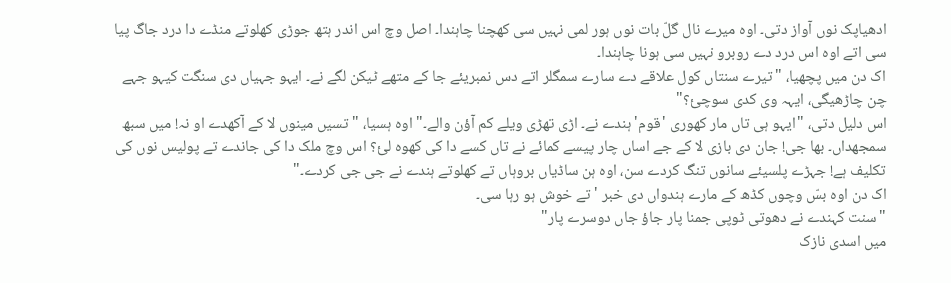ادھیاپک نوں آواز دتی۔ اوہ میرے نال گلّ بات نوں ہور لمی نہیں سی کھچنا چاہندا۔ اصل وچ اس اندر ہتھ جوڑی کھلوتے منڈے دا درد جاگ پیا سی اتے اوہ اس درد دے روبرو نہیں سی ہونا چاہندا۔
اک دن میں پچھیا، "تیرے سنتاں کول علاقے دے سارے سمگلر اتے دس نمبریئے جا کے متھے ٹیکن لگے نے۔ ایہو جہیاں دی سنگت کیہو جہے چن چاڑھیگی، ایہہ وی کدی سوچئ؟"
اس دلیل دتی، "ایہو ہی تاں مار کھوری 'قوم' ہندے نے۔ اڑی تھڑی ویلے کم آؤن والے۔" اوہ ہسیا، "تسیں مینوں لا کے آکھدے او نہ! میں سبھ سمجھداں۔ بھا جی! جان دی بازی لا کے جے اساں چار پیسے کمائے نے تاں کسے دا کی کھوہ لئ؟ اس وچ ملک دا کی جاندے تے پولیس نوں کی تکلیف ہے! جہڑے پلسیئے سانوں تنگ کردے سن، اوہ ہن ساڈیاں بروہاں تے کھلوتے ہندے نے جی جی کردے۔"
اک دن اوہ بسّ وچوں کڈھ کے مارے ہندواں دی خبر 'تے خوش ہو رہا سی۔
"سنت کہندے نے دھوتی ٹوپی جمنا پار جاؤ جاں دوسرے پار"
میں اسدی نازک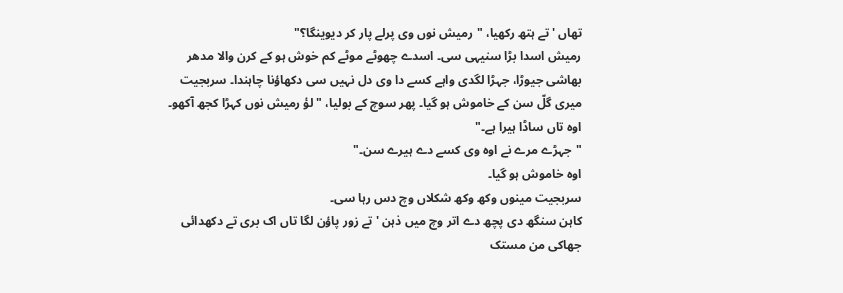تھاں 'تے ہتھ رکھیا، "رمیش نوں وی پرلے پار کر دیوینگا؟"
رمیش اسدا بڑا سنیہی سی۔ اسدے چھوٹے موٹے کم خوش ہو کے کرن والا مدھر بھاشی جیوڑا، جہڑا لگدی واہے کسے دا وی دل نہیں سی دکھاؤنا چاہندا۔ سربجیت میری گلّ سن کے خاموش ہو گیا۔ پھر سوچ کے بولیا، "لؤ رمیش نوں کہڑا کجھ آکھو۔ اوہ تاں ساڈا ہیرا ہے۔"
"جہڑے مرے نے اوہ وی کسے دے ہیرے سن۔"
اوہ خاموش ہو گیا۔
سربجیت مینوں وکھ وکھ شکلاں وچ دس رہا سی۔
کاہن سنگھ دی پچھ دے اتر وچ میں ذہن 'تے زور پاؤن لگا تاں اک بری تے دکھدائی جھاکی من مستک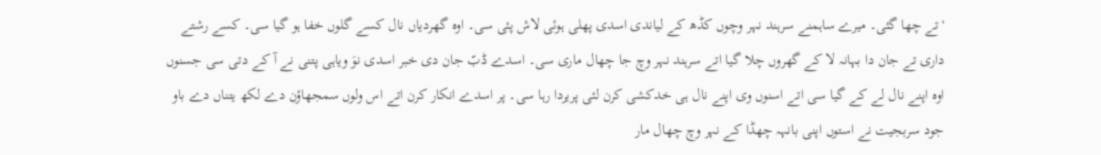'تے چھا گئی۔ میرے ساہمنے سرہند نہر وچوں کڈھ کے لیاندی اسدی پھلی ہوئی لاش پئی سی۔ اوہ گھردیاں نال کسے گلوں خفا ہو گیا سی۔ کسے رشتے داری تے جان دا بہانہ لا کے گھروں چلا گیا اتے سرہند نہر وچ جا چھال ماری سی۔ اسدے ڈبّ جان دی خبر اسدی نوَ ویاہی پتنی نے آ کے دتی سی جسنوں اوہ اپنے نال لے کے گیا سی اتے اسنوں وی اپنے نال ہی خدکشی کرن لئی پریردا رہا سی۔ پر اسدے انکار کرن اتے اس ولوں سمجھاؤن دے لکھ یتناں دے باو جود سربجیت نے استوں اپنی بانہہ چھڈا کے نہر وچ چھال مار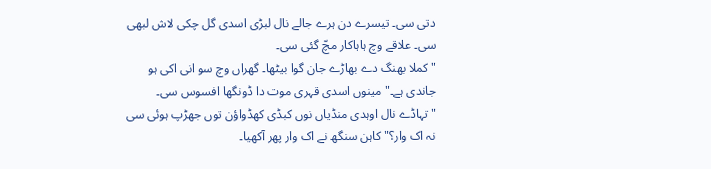دتی سی۔ تیسرے دن ہرے جالے نال لبڑی اسدی گل چکی لاش لبھی سی۔ علاقے وچ ہاہاکار مچّ گئی سی۔
"کملا بھنگ دے بھاڑے جان گوا بیٹھا۔ گھراں وچ سو انی اکی ہو جاندی ہے۔" مینوں اسدی قہری موت دا ڈونگھا افسوس سی۔
"تہاڈے نال اوہدی منڈیاں نوں کبڈی کھڈواؤن توں جھڑپ ہوئی سی نہ اک وار؟" کاہن سنگھ نے اک وار پھر آکھیا۔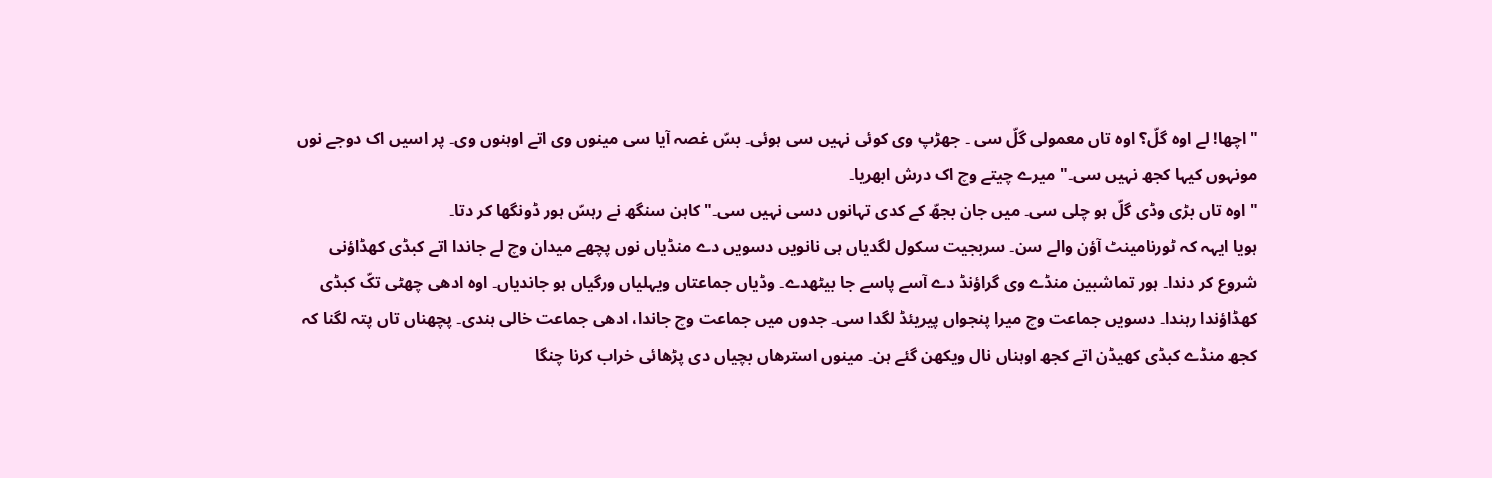"اچھا! لے اوہ گلّ؟ اوہ تاں معمولی گلّ سی ۔ جھڑپ وی کوئی نہیں سی ہوئی۔ بسّ غصہ آیا سی مینوں وی اتے اوہنوں وی۔ پر اسیں اک دوجے نوں مونہوں کیہا کجھ نہیں سی۔" میرے چیتے وچ اک درش ابھریا۔
"اوہ تاں بڑی وڈی گلّ ہو چلی سی۔ میں جان بجھّ کے کدی تہانوں دسی نہیں سی۔" کاہن سنگھ نے رہسّ ہور ڈونگھا کر دتا۔
ہویا ایہہ کہ ٹورنامینٹ آؤن والے سن۔ سربجیت سکول لگدیاں ہی نانویں دسویں دے منڈیاں نوں پچھے میدان وچ لے جاندا اتے کبڈی کھڈاؤنی شروع کر دندا۔ ہور تماشبین منڈے وی گراؤنڈ دے آسے پاسے جا بیٹھدے۔ وڈیاں جماعتاں ویہلیاں ورگیاں ہو جاندیاں۔ اوہ ادھی چھٹی تکّ کبڈی کھڈاؤندا رہندا۔ دسویں جماعت وچ میرا پنجواں پیریئڈ لگدا سی۔ جدوں میں جماعت وچ جاندا، ادھی جماعت خالی ہندی۔ پچھناں تاں پتہ لگنا کہ کجھ منڈے کبڈی کھیڈن اتے کجھ اوہناں نال ویکھن گئے ہن۔ مینوں استرھاں بچیاں دی پڑھائی خراب کرنا چنگا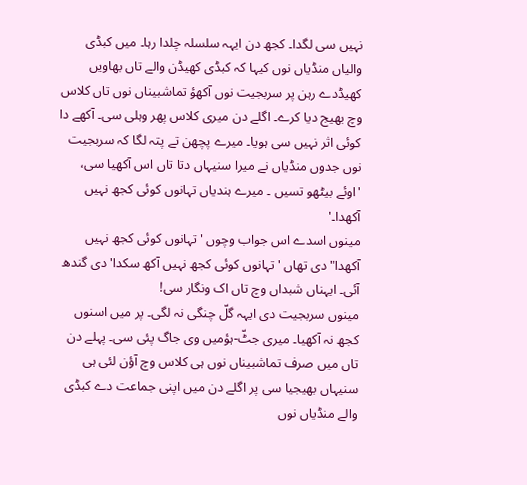نہیں سی لگدا۔ کجھ دن ایہہ سلسلہ چلدا رہا۔ میں کبڈی والیاں منڈیاں نوں کیہا کہ کبڈی کھیڈن والے تاں بھاویں کھیڈدے رہن پر سربجیت نوں آکھؤ تماشبیناں نوں تاں کلاس وچ بھیج دیا کرے۔ اگلے دن میری کلاس پھر وہلی سی۔ آکھے دا کوئی اثر نہیں سی ہویا۔ میرے پچھن تے پتہ لگا کہ سربجیت نوں جدوں منڈیاں نے میرا سنیہاں دتا تاں اس آکھیا سی، 'اوئے بیٹھو تسیں ۔ میرے ہندیاں تہانوں کوئی کجھ نہیں آکھدا۔'
مینوں اسدے اس جواب وچوں 'تہانوں کوئی کجھ نہیں آکھدا" دی تھاں 'تہانوں کوئی کجھ نہیں آکھ سکدا' دی گندھ آئی۔ ایہناں شبداں وچ تاں اک ونگار سی!
مینوں سربجیت دی ایہہ گلّ چنگی نہ لگی۔ پر میں اسنوں کجھ نہ آکھیا۔ میری جٹّ-ہؤمیں وی جاگ پئی سی۔ پہلے دن تاں میں صرف تماشبیناں نوں ہی کلاس وچ آؤن لئی ہی سنیہاں بھیجیا سی پر اگلے دن میں اپنی جماعت دے کبڈی والے منڈیاں نوں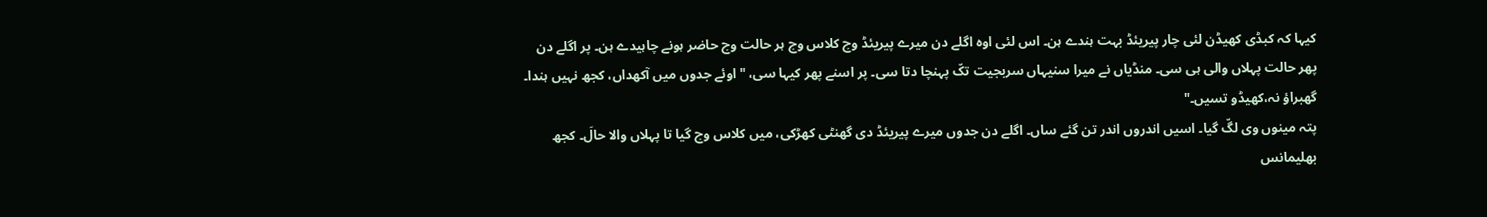کیہا کہ کبڈی کھیڈن لئی چار پیریئڈ بہت ہندے ہن۔ اس لئی اوہ اگلے دن میرے پیریئڈ وچ کلاس وچ ہر حالت وچ حاضر ہونے چاہیدے ہن۔ پر اگلے دن پھر حالت پہلاں والی ہی سی۔ منڈیاں نے میرا سنیہاں سربجیت تکّ پہنچا دتا سی۔ پر اسنے پھر کیہا سی، "اوئے جدوں میں آکھداں، کجھ نہیں ہندا۔ گھبراؤ نہ،کھیڈو تسیں۔"
پتہ مینوں وی لگّ گیا۔ اسیں اندروں اندر تن گئے ساں۔ اگلے دن جدوں میرے پیریئڈ دی گھنٹی کھڑکی، میں کلاس وچ گیا تا پہلاں والا حالَ۔ کجھ بھلیمانس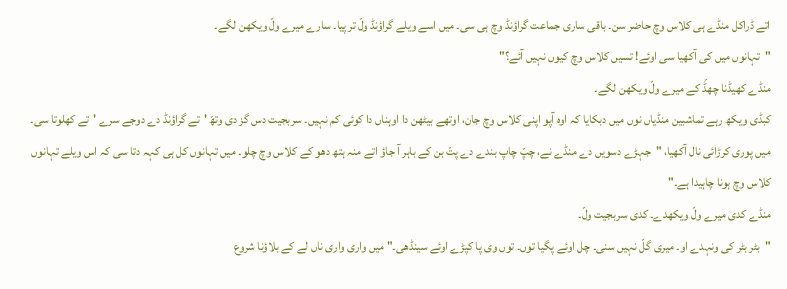اتے ڈراکل منڈے ہی کلاس وچ حاضر سن۔ باقی ساری جماعت گراؤنڈ وچ ہی سی۔ میں اسے ویلے گراؤنڈ ولّ تر پیا۔ سارے میرے ولّ ویکھن لگے۔
"تہانوں میں کی آکھیا سی اوئے! تسیں کلاس وچ کیوں نہیں آئے؟"
منڈے کھیڈنا چھڈّ کے میرے ولّ ویکھن لگے۔
کبڈی ویکھ رہے تماشبین منڈیاں نوں میں دبکایا کہ اوہ آپو اپنی کلاس وچ جان، اوتھے بیٹھن دا اوہناں دا کوئی کم نہیں۔ سربجیت دس گز دی وتھّ 'تے گراؤنڈ دے دوجے سرے 'تے کھلوتا سی۔ میں پوری کرڑائی نال آکھیا، "جہڑے دسویں دے منڈے نے، چپّ چاپ بندے دے پتّ بن کے باہر آ جاؤ اتے منہ ہتھ دھو کے کلاس وچ چلو۔ میں تہانوں کل ہی کہہ دتا سی کہ اس ویلے تہانوں کلاس وچ ہونا چاہیدا ہے۔"
منڈے کدی میرے ولّ ویکھدے۔ کدی سربجیت ولّ۔
"بٹر بٹر کی ونہدے او۔ میری گلّ نہیں سنی۔ چل اوئے پگیا توں۔ توں وی پا کپڑے اوئے سینڈھی۔" میں واری واری ناں لے کے بلاؤنا شروع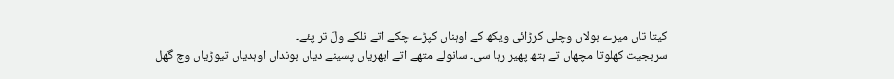کیتا تاں میرے بولاں وچلی کرڑائی ویکھ کے اوہناں کپڑے چکے اتے نلکے ولّ تر پئے۔
سربجیت کھلوتا مچھاں تے ہتھ پھیر رہا سی۔ سانولے متھے اتے ابھریاں پسینے دیاں بونداں اوہدیاں تیوڑیاں وچ گھل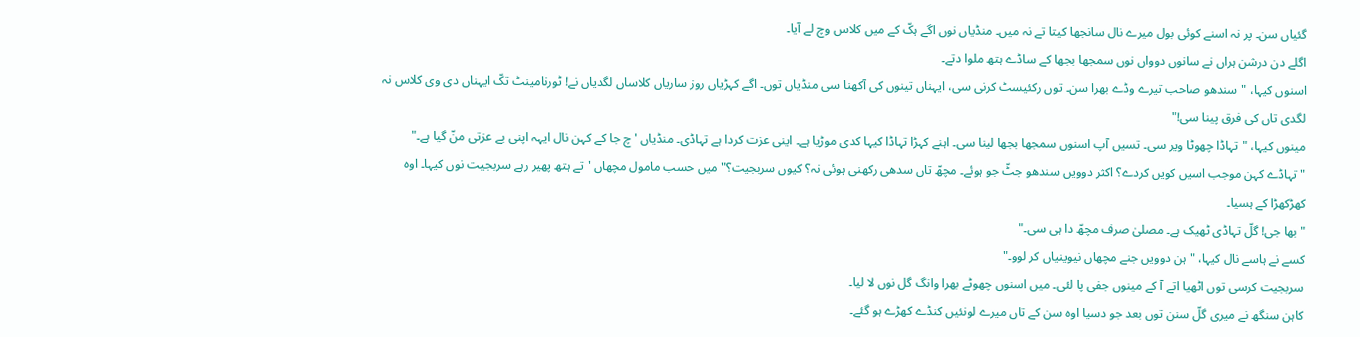گئیاں سن۔ پر نہ اسنے کوئی بول میرے نال سانجھا کیتا تے نہ میں۔ منڈیاں نوں اگے ہکّ کے میں کلاس وچ لے آیا۔
اگلے دن درشن ہراں نے سانوں دوواں نوں سمجھا بجھا کے ساڈے ہتھ ملوا دتے۔
اسنوں کیہا، "سندھو صاحب تیرے وڈے بھرا سن۔ توں رکئیسٹ کرنی سی، ایہناں تینوں کی آکھنا سی منڈیاں توں۔ اگے کہڑیاں روز ساریاں کلاساں لگدیاں نے! ٹورنامینٹ تکّ ایہناں دی وی کلاس نہ لگدی تاں کی فرق پینا سی!"
مینوں کیہا، "تہاڈا چھوٹا ویر سی۔ تسیں آپ اسنوں سمجھا بجھا لینا سی۔ اہنے کہڑا تہاڈا کیہا کدی موڑیا ہے۔ اینی عزت کردا ہے تہاڈی۔ منڈیاں 'چ جا کے کہن نال ایہہ اپنی بے عزتی منّ گیا ہے۔"
"تہاڈے کہن موجب اسیں کویں کردے؟ اکثر دوویں سندھو جٹّ جو ہوئے۔ مچھّ تاں سدھی رکھنی ہوئی نہ؟ کیوں سربجیت؟" میں حسب مامول مچھاں 'تے ہتھ پھیر رہے سربجیت نوں کیہا۔ اوہ کھڑکھڑا کے ہسیا۔
"بھا جی! گلّ تہاڈی ٹھیک ہے۔ مصلیٰ صرف مچھّ دا ہی سی۔"
کسے نے ہاسے نال کیہا، " ہن دوویں جنے مچھاں نیوینیاں کر لوو۔"
سربجیت کرسی توں اٹھیا اتے آ کے مینوں جفی پا لئی۔ میں اسنوں چھوٹے بھرا وانگ گل نوں لا لیا۔
کاہن سنگھ نے میری گلّ سنن توں بعد جو دسیا اوہ سن کے تاں میرے لونئیں کنڈے کھڑے ہو گئے۔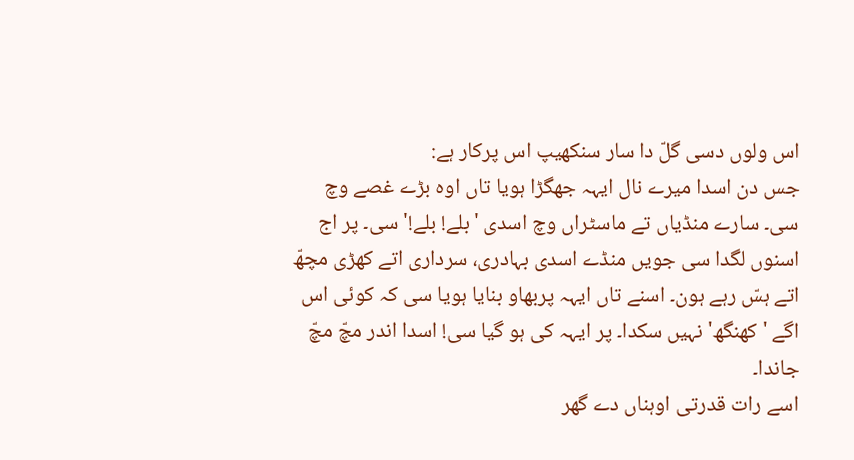اس ولوں دسی گلّ دا سار سنکھیپ اس پرکار ہے:
جس دن اسدا میرے نال ایہہ جھگڑا ہویا تاں اوہ بڑے غصے وچ سی۔ سارے منڈیاں تے ماسٹراں وچ اسدی 'بلے! بلے!' سی۔ پر اج اسنوں لگدا سی جویں منڈے اسدی بہادری، سرداری اتے کھڑی مچھّ اتے ہسّ رہے ہون۔ اسنے تاں ایہہ پربھاو بنایا ہویا سی کہ کوئی اس اگے 'کھنگھ' نہیں سکدا۔ پر ایہہ کی ہو گیا سی! اسدا اندر مچّ مچّ جاندا۔
اسے رات قدرتی اوہناں دے گھر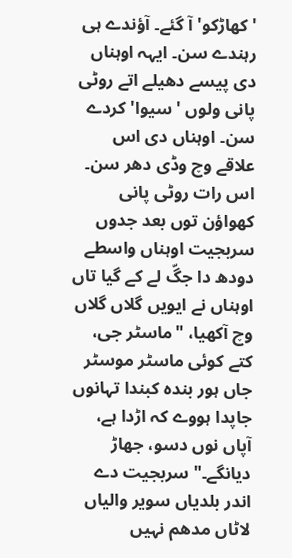'کھاڑکو' آ گئے۔ آؤندے ہی رہندے سن۔ ایہہ اوہناں دی پیسے دھیلے اتے روٹی پانی ولوں 'سیوا' کردے سن۔ اوہناں دی اس علاقے وچ وڈی دھر سن۔ اس رات روٹی پانی کھواؤن توں بعد جدوں سربجیت اوہناں واسطے دودھ دا جگّ لے کے گیا تاں اوہناں نے ایویں گلاں گلاں وچ آکھیا، "ماسٹر جی، کتے کوئی ماسٹر موسٹر جاں ہور بندہ کبندا تہانوں جاپدا ہووے کہ اڑدا ہے، آپاں نوں دسو، جھاڑ دیانگے۔" سربجیت دے اندر بلدیاں سویر والیاں لاٹاں مدھم نہیں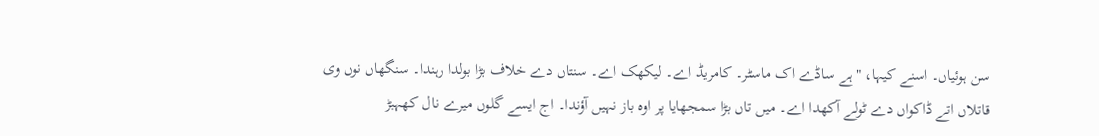سن ہوئیاں۔ اسنے کیہا، "ہے ساڈے اک ماسٹر۔ کامریڈ اے۔ لیکھک اے۔ سنتاں دے خلاف بڑا بولدا رہندا۔ سنگھاں نوں وی قاتلاں اتے ڈاکواں دے ٹولے آکھدا اے۔ میں تاں بڑا سمجھایا پر اوہ باز نہیں آؤندا۔ اج ایسے گلوں میرے نال کھہبڑ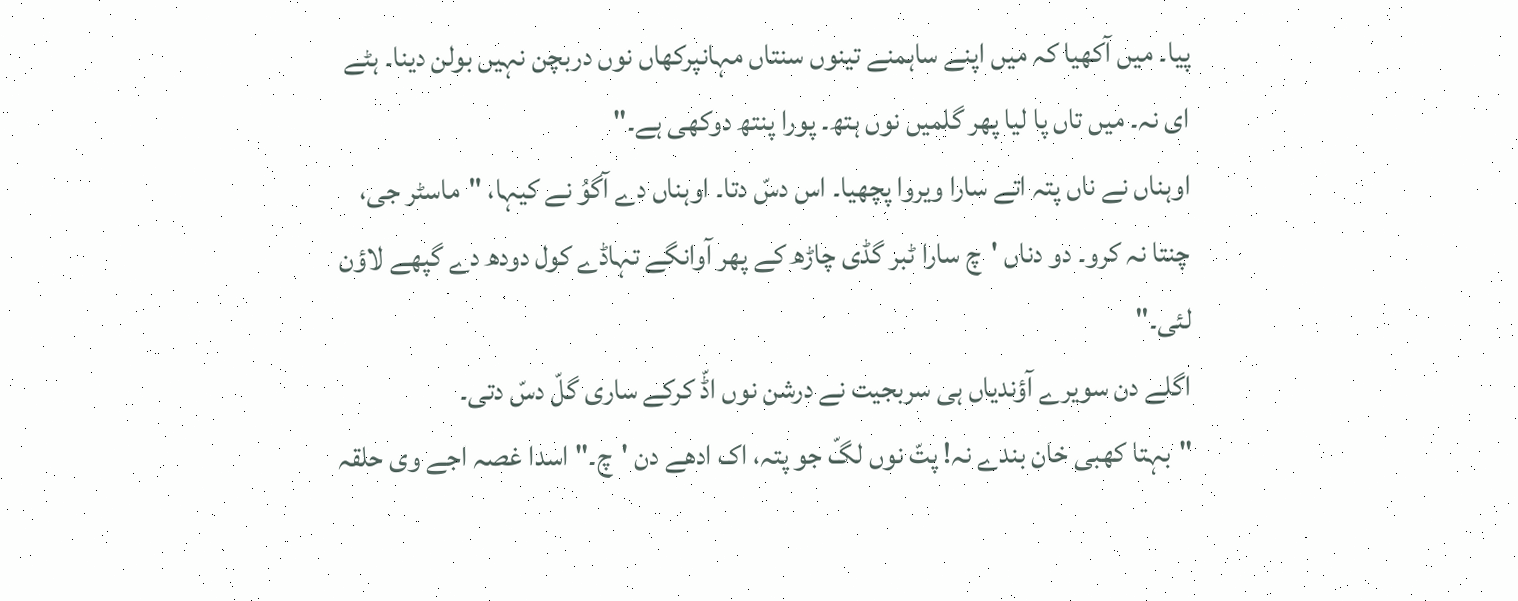پیا۔ میں آکھیا کہ میں اپنے ساہمنے تینوں سنتاں مہانپرکھاں نوں دربچن نہیں بولن دینا۔ ہٹے ای نہ۔ میں تاں پا لیا پھر گلمیں نوں ہتھ۔ پورا پنتھ دوکھی ہے۔"
اوہناں نے ناں پتہ اتے سارا ویروا پچھیا۔ اس دسّ دتا۔ اوہناں دے آگوُ نے کیہا، "ماسٹر جی، چنتا نہ کرو۔ دو دناں 'چ سارا ٹبر گڈی چاڑھ کے پھر آوانگے تہاڈے کول دودھ دے گپھے لاؤن لئی۔"
اگلے دن سویرے آؤندیاں ہی سربجیت نے درشن نوں اڈّ کرکے ساری گلّ دسّ دتی۔
"بہتا کھبی خان بندے نہ! پتّ نوں لگّ جو پتہ، اک ادھے دن 'چ۔" اسدا غصہ اجے وی حلقہ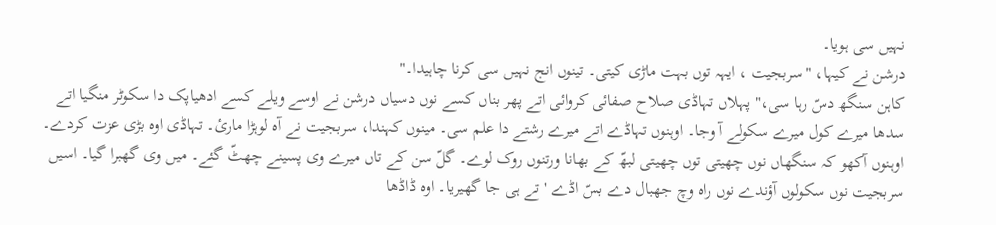نہیں سی ہویا۔
درشن نے کیہا، "سربجیت ، ایہہ توں بہت ماڑی کیتی۔ تینوں انج نہیں سی کرنا چاہیدا۔"
کاہن سنگھ دسّ رہا سی،" پہلاں تہاڈی صلاح صفائی کروائی اتے پھر بناں کسے نوں دسیاں درشن نے اوسے ویلے کسے ادھیاپک دا سکوٹر منگیا اتے سدھا میرے کول میرے سکولے آ وجا۔ اوہنوں تہاڈے اتے میرے رشتے دا علم سی۔ مینوں کہندا، سربجیت نے آہ لوہڑا مارئ۔ تہاڈی اوہ بڑی عزت کردے۔ اوہنوں آکھو کہ سنگھاں نوں چھیتی توں چھیتی لبھّ کے بھانا ورتنوں روک لوے۔ گلّ سن کے تاں میرے وی پسینے چھٹّ گئے۔ میں وی گھبرا گیا۔ اسیں سربجیت نوں سکولوں آؤندے نوں راہ وچ جھبال دے بسّ اڈے 'تے ہی جا گھیریا۔ اوہ ڈاڈھا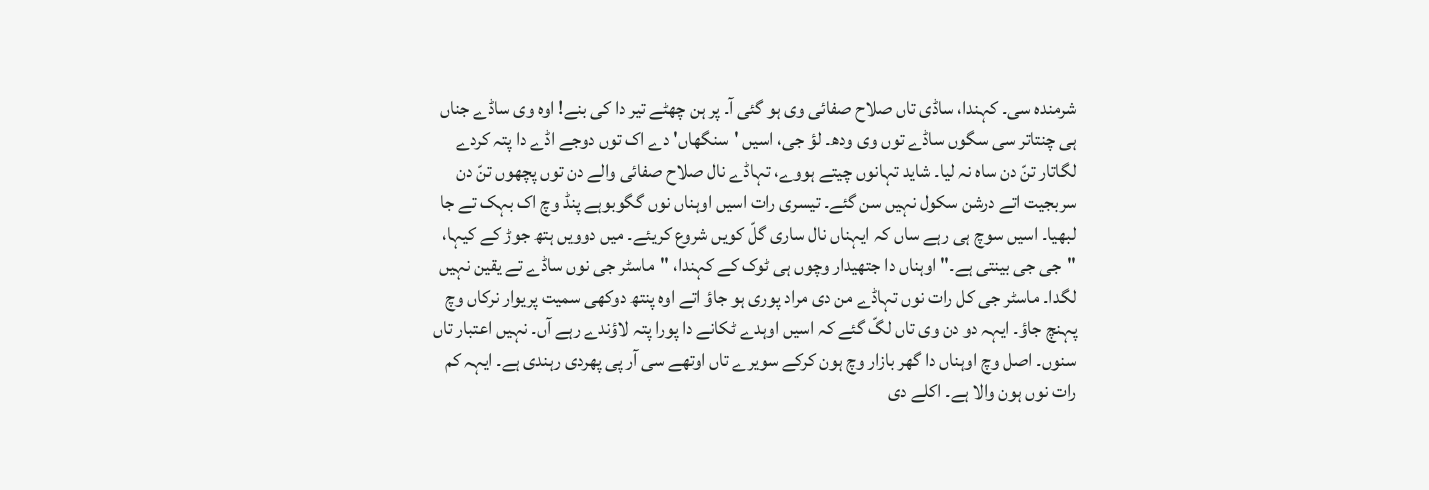شرمندہ سی۔ کہندا، ساڈی تاں صلاح صفائی وی ہو گئی آ۔ پر ہن چھٹے تیر دا کی بنے! اوہ وی ساڈے جناں ہی چنتاتر سی سگوں ساڈے توں وی ودھ۔ لؤ جی، اسیں 'سنگھاں' دے اک توں دوجے اڈے دا پتہ کردے لگاتار تنّ دن ساہ نہ لیا۔ شاید تہانوں چیتے ہووے، تہاڈے نال صلاح صفائی والے دن توں پچھوں تنّ دن سربجیت اتے درشن سکول نہیں سن گئے۔ تیسری رات اسیں اوہناں نوں گگوبوہے پنڈ وچ اک بہک تے جا لبھیا۔ اسیں سوچ ہی رہے ساں کہ ایہناں نال ساری گلّ کویں شروع کریئے۔ میں دوویں ہتھ جوڑ کے کیہا، "جی جی بینتی ہے۔" اوہناں دا جتھیدار وچوں ہی ٹوک کے کہندا، "ماسٹر جی نوں ساڈے تے یقین نہیں لگدا۔ ماسٹر جی کل رات نوں تہاڈے من دی مراد پوری ہو جاؤ اتے اوہ پنتھ دوکھی سمیت پریوار نرکاں وچ پہنچ جاؤ۔ ایہہ دو دن وی تاں لگّ گئے کہ اسیں اوہدے ٹکانے دا پورا پتہ لاؤندے رہے آں۔ نہیں اعتبار تاں سنوں۔ اصل وچ اوہناں دا گھر بازار وچ ہون کرکے سویرے تاں اوتھے سی آر پی پھردی رہندی ہے۔ ایہہ کم رات نوں ہون والا ہے۔ اکلے دی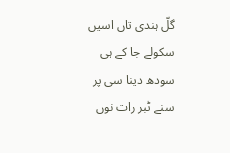گلّ ہندی تاں اسیں سکولے جا کے ہی سودھ دینا سی پر سنے ٹبر رات نوں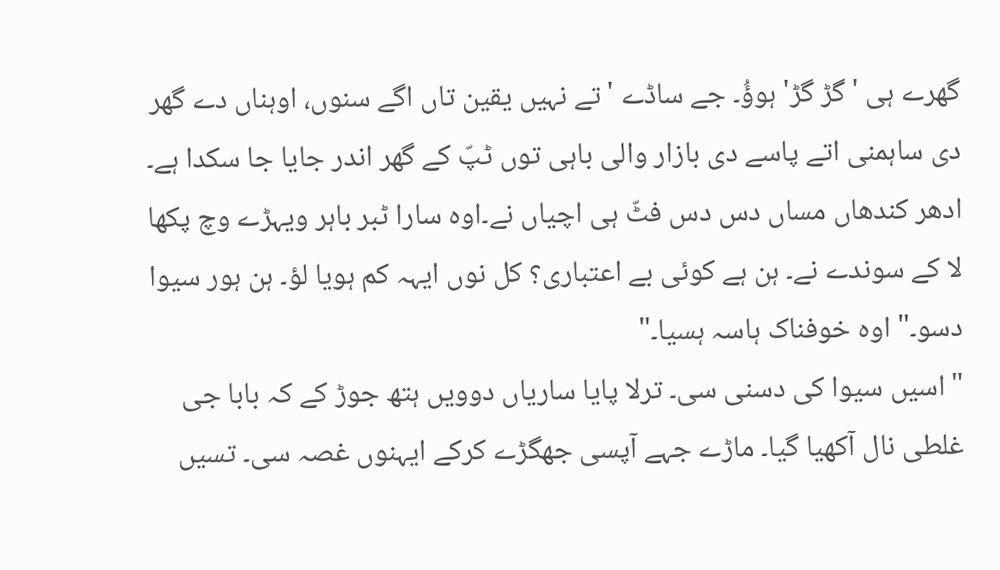گھرے ہی 'گڑ گڑ' ہوؤُ۔ جے ساڈے 'تے نہیں یقین تاں اگے سنوں، اوہناں دے گھر دی ساہمنی اتے پاسے دی بازار والی باہی توں ٹپّ کے گھر اندر جایا جا سکدا ہے۔ ادھر کندھاں مساں دس دس فٹّ ہی اچیاں نے۔اوہ سارا ٹبر باہر ویہڑے وچ پکھا لا کے سوندے نے۔ ہن ہے کوئی بے اعتباری؟ کل نوں ایہہ کم ہویا لؤ۔ ہن ہور سیوا دسو۔" اوہ خوفناک ہاسہ ہسیا۔"
" اسیں سیوا کی دسنی سی۔ ترلا پایا ساریاں دوویں ہتھ جوڑ کے کہ بابا جی غلطی نال آکھیا گیا۔ ماڑے جہے آپسی جھگڑے کرکے ایہنوں غصہ سی۔ تسیں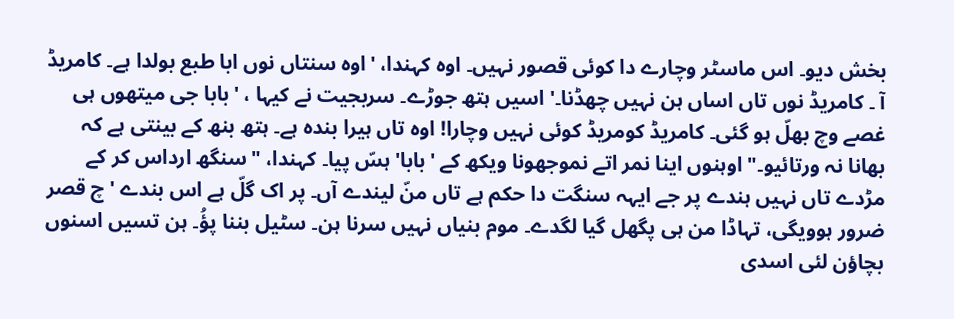بخش دیو۔ اس ماسٹر وچارے دا کوئی قصور نہیں۔ اوہ کہندا، 'اوہ سنتاں نوں ابا طبع بولدا ہے۔ کامریڈ آ ۔ کامریڈ نوں تاں اساں ہن نہیں چھڈنا۔' اسیں ہتھ جوڑے۔ سربجیت نے کیہا ، 'بابا جی میتھوں ہی غصے وچ بھلّ ہو گئی۔ کامریڈ کومریڈ کوئی نہیں وچارا! اوہ تاں ہیرا بندہ ہے۔ ہتھ بنھ کے بینتی ہے کہ بھانا نہ ورتائیو۔" اوہنوں اینا نمر اتے نموجھونا ویکھ کے 'بابا' ہسّ پیا۔ کہندا، "سنگھ ارداس کر کے مڑدے تاں نہیں ہندے پر جے ایہہ سنگت دا حکم ہے تاں منّ لیندے آں۔ پر اک گلّ ہے اس بندے 'چ قصر ضرور ہوویگی، تہاڈا من ہی پگھل گیا لگدے۔ موم بنیاں نہیں سرنا ہن۔ سٹیل بننا پؤُ۔ ہن تسیں اسنوں بچاؤن لئی اسدی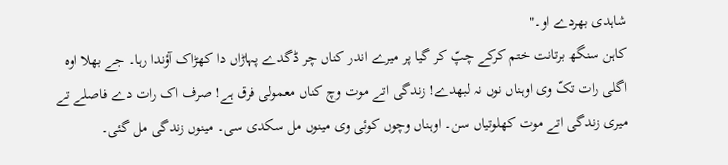شاہدی بھردے او۔"
کاہن سنگھ برتانت ختم کرکے چپّ کر گیا پر میرے اندر کناں چر ڈگدے پہاڑاں دا کھڑاک آؤندا رہا۔ جے بھلا اوہ اگلی رات تکّ وی اوہناں نوں نہ لبھدے! زندگی اتے موت وچ کناں معمولی فرق ہے! صرف اک رات دے فاصلے تے میری زندگی اتے موت کھلوتیاں سن۔ اوہناں وچوں کوئی وی مینوں مل سکدی سی۔ مینوں زندگی مل گئی۔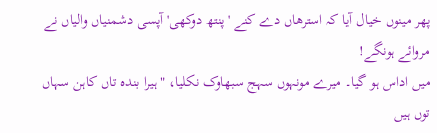پھر مینوں خیال آیا کہ استرھاں دے کنے 'پنتھ دوکھی' آپسی دشمنیاں والیاں نے مروائے ہونگے!
میں اداس ہو گیا۔ میرے مونہوں سہج سبھاوک نکلیا، "ہیرا بندہ تاں کاہن سہاں توں ہیں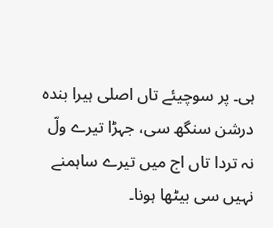ہی۔ پر سوچیئے تاں اصلی ہیرا بندہ درشن سنگھ سی، جہڑا تیرے ولّ نہ تردا تاں اج میں تیرے ساہمنے نہیں سی بیٹھا ہونا۔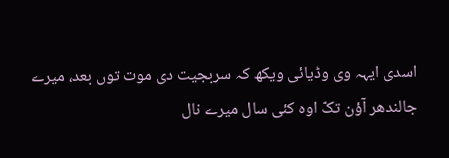اسدی ایہہ وی وڈیائی ویکھ کہ سربجیت دی موت توں بعد، میرے جالندھر آؤن تکّ اوہ کئی سال میرے نال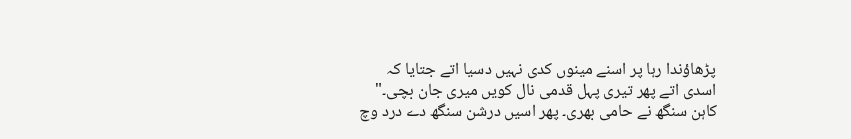پڑھاؤندا رہا پر اسنے مینوں کدی نہیں دسیا اتے جتایا کہ اسدی اتے پھر تیری پہل قدمی نال کویں میری جان بچی۔"
کاہن سنگھ نے حامی بھری۔ پھر اسیں درشن سنگھ دے درد وچ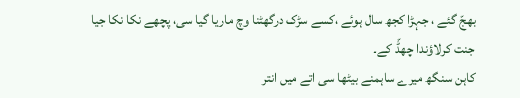بھجّ گئے ، جہڑا کجھ سال ہوئے ،کسے سڑک درگھٹنا وچ ماریا گیا سی، پچھے نکا نکا جیا جنت کرلاؤندا چھڈّ کے۔
کاہن سنگھ میرے ساہمنے بیٹھا سی اتے میں انتر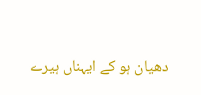دھیان ہو کے ایہناں ہیرے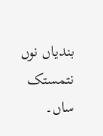بندیاں نوں نتمستک ساں۔